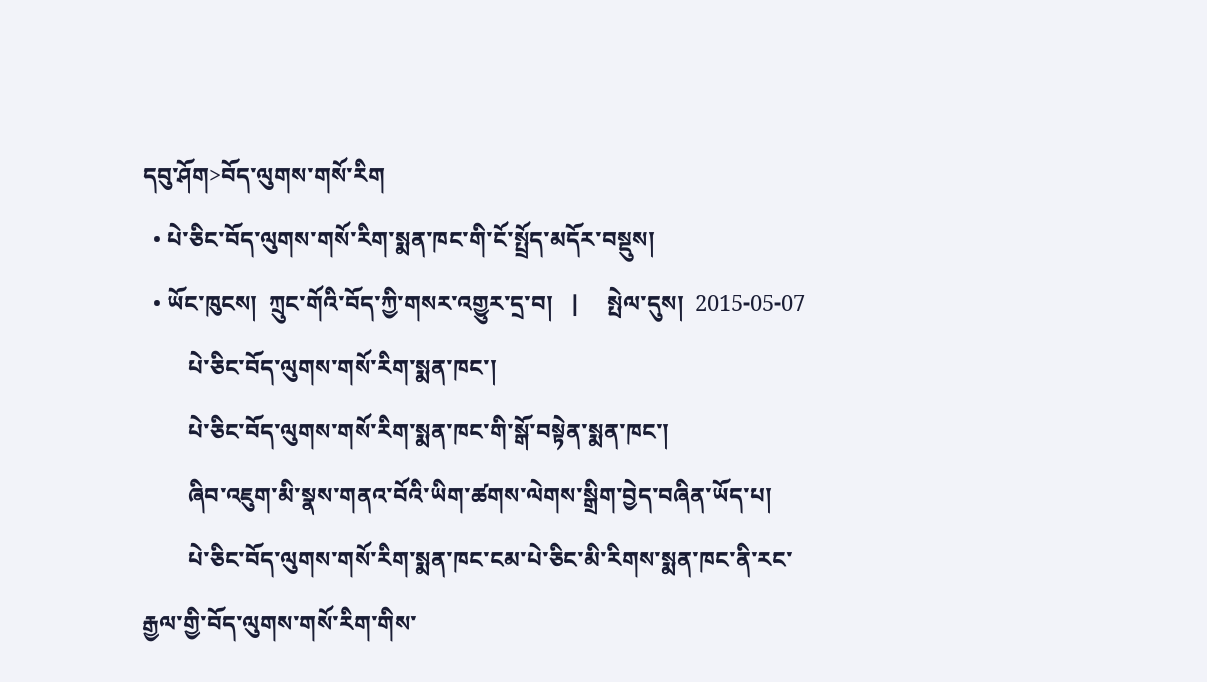དབུ་ཤོག>བོད་ལུགས་གསོ་རིག
  • པེ་ཅིང་བོད་ལུགས་གསོ་རིག་སྨན་ཁང་གི་ངོ་སྤྲོད་མདོར་བསྡུས།
  • ཡོང་ཁུངས།  ཀྲུང་གོའི་བོད་ཀྱི་གསར་འགྱུར་དྲ་བ།   |     སྤེལ་དུས།  2015-05-07
        པེ་ཅིང་བོད་ལུགས་གསོ་རིག་སྨན་ཁང་།
        པེ་ཅིང་བོད་ལུགས་གསོ་རིག་སྨན་ཁང་གི་སྒོ་བསྟེན་སྨན་ཁང་།
        ཞིབ་འཇུག་མི་སྣས་གནའ་བོའི་ཡིག་ཚགས་ལེགས་སྒྲིག་བྱེད་བཞིན་ཡོད་པ།
        པེ་ཅིང་བོད་ལུགས་གསོ་རིག་སྨན་ཁང་ངམ་པེ་ཅིང་མི་རིགས་སྨན་ཁང་ནི་རང་རྒྱལ་གྱི་བོད་ལུགས་གསོ་རིག་གིས་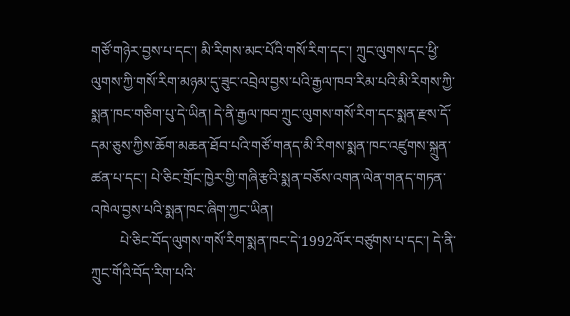གཙོ་གཉེར་བྱས་པ་དང་། མི་རིགས་མང་པོའི་གསོ་རིག་དང་། ཀྲུང་ལུགས་དང་ཕྱི་ལུགས་ཀྱི་གསོ་རིག་མཉམ་དུ་ཟུང་འབྲེལ་བྱས་པའི་རྒྱལ་ཁབ་རིམ་པའི་མི་རིགས་ཀྱི་སྨན་ཁང་གཅིག་པུ་དེ་ཡིན། དེ་ནི་རྒྱལ་ཁབ་ཀྲུང་ལུགས་གསོ་རིག་དང་སྨན་རྫས་དོ་དམ་ཅུས་ཀྱིས་ཆོག་མཆན་ཐོབ་པའི་གཙོ་གནད་མི་རིགས་སྨན་ཁང་འཛུགས་སྐྲུན་ཚན་པ་དང་། པེ་ཅིང་གྲོང་ཁྱེར་གྱི་གཞི་རྩའི་སྨན་བཅོས་འགན་ལེན་གནད་གཏན་འཁེལ་བྱས་པའི་སྨན་ཁང་ཞིག་ཀྱང་ཡིན།
        པེ་ཅིང་བོད་ལུགས་གསོ་རིག་སྨན་ཁང་དེ་1992ལོར་བཙུགས་པ་དང་། དེ་ནི་ཀྲུང་གོའི་བོད་རིག་པའི་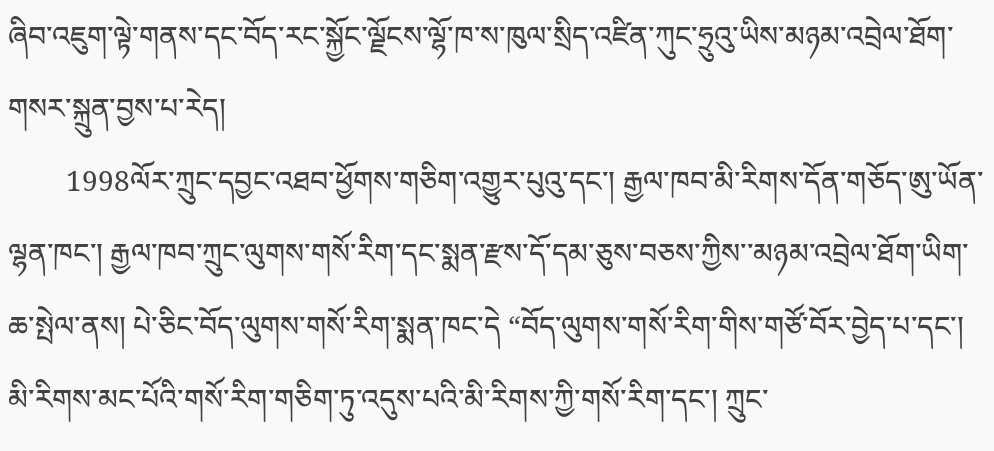ཞིབ་འཇུག་ལྟེ་གནས་དང་བོད་རང་སྐྱོང་ལྗོངས་ལྷོ་ཁ་ས་ཁུལ་སྲིད་འཛིན་ཀུང་ཧྲུའུ་ཡིས་མཉམ་འབྲེལ་ཐོག་གསར་སྐྲུན་བྱས་པ་རེད།
        1998ལོར་ཀྲུང་དབྱང་འཐབ་ཕྱོགས་གཅིག་འགྱུར་པུའུ་དང་། རྒྱལ་ཁབ་མི་རིགས་དོན་གཅོད་ཨུ་ཡོན་ལྷན་ཁང་། རྒྱལ་ཁབ་ཀྲུང་ལུགས་གསོ་རིག་དང་སྨན་རྫས་དོ་དམ་ཅུས་བཅས་ཀྱིས་་མཉམ་འབྲེལ་ཐོག་ཡིག་ཆ་སྤེལ་ནས། པེ་ཅིང་བོད་ལུགས་གསོ་རིག་སྨན་ཁང་དེ “བོད་ལུགས་གསོ་རིག་གིས་གཙོ་བོར་བྱེད་པ་དང་། མི་རིགས་མང་པོའི་གསོ་རིག་གཅིག་ཏུ་འདུས་པའི་མི་རིགས་ཀྱི་གསོ་རིག་དང་། ཀྲུང་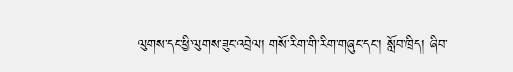ལུགས་དང་ཕྱི་ལུགས་ཟུང་འབྲེལ། གསོ་རིག་གི་རིག་གཞུང་དང་། སློབ་ཁྲིད། ཞིབ་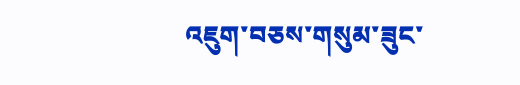འཇུག་བཅས་གསུམ་ཟུང་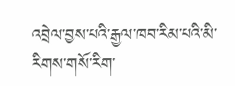འབྲེལ་བྱས་པའི་རྒྱལ་ཁབ་རིམ་པའི་མི་རིགས་གསོ་རིག་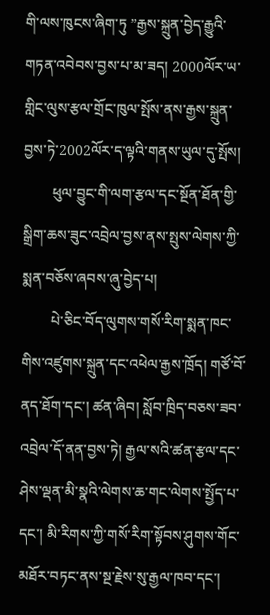གི་ལས་ཁུངས་ཞིག་ཏུ ”རྒྱས་སྐྲུན་བྱེད་རྒྱུའི་གཏན་འབེབས་བྱས་པ་མ་ཟད། 2000ལོར་ཡ་གླིང་ལུས་རྩལ་གྲོང་ཁུལ་སྤོས་ནས་རྒྱས་སྐྲུན་བྱས་ཏེ་2002ལོར་ད་ལྟའི་གནས་ཡུལ་དུ་སྤོས།
        ཕུལ་བྱུང་གི་ལག་རྩལ་དང་སྔོན་ཐོན་གྱི་སྒྲིག་ཆས་ཟུང་འབྲེལ་བྱས་ནས་སྤུས་ལེགས་ཀྱི་སྨན་བཅོས་ཞབས་ཞུ་བྱེད་པ།
        པེ་ཅིང་བོད་ལུགས་གསོ་རིག་སྨན་ཁང་གིས་འཛུགས་སྐྲུན་དང་འཕེལ་རྒྱས་ཁྲོད། གཙོ་བོ་ནད་ཐོག་དང་། ཚན་ཞིབ། སློབ་ཁྲིད་བཅས་ཟབ་འབྲེལ་དོ་ནན་བྱས་ཏེ། རྒྱལ་སའི་ཚན་རྩལ་དང་ཤེས་ལྡན་མི་སྣའི་ལེགས་ཆ་གང་ལེགས་སྤྱོད་པ་དང་། མི་རིགས་ཀྱི་གསོ་རིག་སྟོབས་ཤུགས་གོང་མཐོར་བཏང་ནས་སྔ་རྗེས་སུ་རྒྱལ་ཁབ་དང་།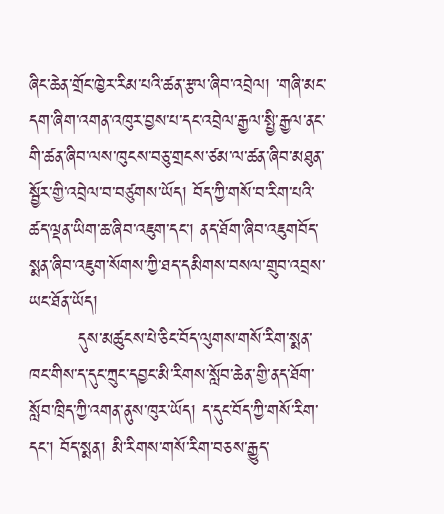ཞིང་ཆེན་གྲོང་ཁྱེར་རིམ་པའི་ཚན་རྩལ་ཞིབ་འབྲེལ། ་གཞི་མང་དག་ཞིག་འགན་འཁུར་བྱས་པ་དང་འབྲེལ་རྒྱལ་སྤྱི་རྒྱལ་ནང་གི་ཚན་ཞིབ་ལས་ཁུངས་བཅུ་གྲངས་ཙམ་ལ་ཚན་ཞིབ་མཐུན་སྦྱོར་གྱི་འབྲེལ་བ་བཙུགས་ཡོད། བོད་ཀྱི་གསོ་བ་རིག་པའི་ཚད་ལྡན་ཡིག་ཆ་ཞིབ་འཇུག་དང་། ནད་ཐོག་ཞིབ་འཇུགབོད་སྨན་ཞིབ་འཇུག་སོགས་ཀྱི་ཐད་དམིགས་བསལ་གྲུབ་འབྲས་ཡང་ཐོན་ཡོད།
        དུས་མཚུངས་པེ་ཅིང་བོད་ལུགས་གསོ་རིག་སྨན་ཁང་གིས་ད་དུང་ཀྲུང་དབྱང་མི་རིགས་སློབ་ཆེན་གྱི་ནད་ཐོག་སློབ་ཁྲིད་ཀྱི་འགན་ནུས་ཁུར་ཡོད། ད་དུང་བོད་ཀྱི་གསོ་རིག་དང་། བོད་སྨན། མི་རིགས་གསོ་རིག་བཅས་རྒྱུད་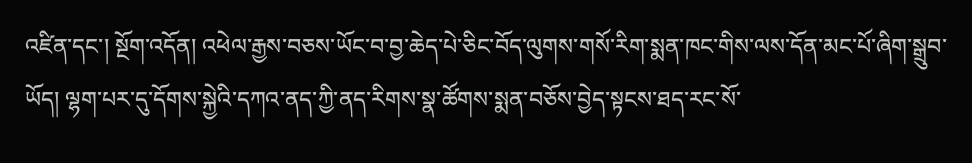འཛིན་དང་། སྔོག་འདོན། འཕེལ་རྒྱས་བཅས་ཡོང་བ་བྱ་ཆེད་པེ་ཅིང་བོད་ལུགས་གསོ་རིག་སྨན་ཁང་གིས་ལས་དོན་མང་པོ་ཞིག་སྒྲུབ་ཡོད། ལྷག་པར་དུ་དོགས་སྐྱེའི་དཀའ་ནད་ཀྱི་ནད་རིགས་སྣ་ཚོགས་སྨན་བཅོས་བྱེད་སྟངས་ཐད་རང་སོ་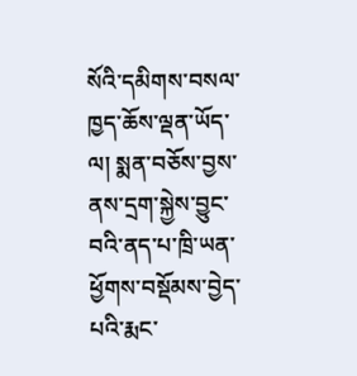སོའི་དམིགས་བསལ་ཁྱད་ཆོས་ལྡན་ཡོད་ལ། སྨན་བཅོས་བྱས་ནས་དྲག་སྐྱེས་བྱུང་བའི་ནད་པ་ཁྲི་ཡན་ཕྱོགས་བསྡོམས་བྱེད་པའི་རྨང་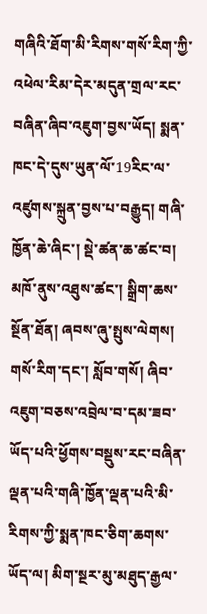གཞིའི་ཐོག་མི་རིགས་གསོ་རིག་ཀྱི་འཕེལ་རིམ་དེར་མདུན་གྲལ་རང་བཞིན་ཞིབ་འཇུག་བྱས་ཡོད། སྨན་ཁང་དེ་དུས་ཡུན་ལོ་19རིང་ལ་འཛུགས་སྐྲུན་བྱས་པ་བརྒྱུད། གཞི་ཁྱོན་ཆེ་ཞིང་། སྡེ་ཚན་ཆ་ཚང་བ། མཁོ་ནུས་འཐུས་ཚང་། སྒྲིག་ཆས་སྔོན་ཐོན། ཞབས་ཞུ་སྤུས་ལེགས། གསོ་རིག་དང་། སློབ་གསོ། ཞིབ་འཇུག་བཅས་འབྲེལ་བ་དམ་ཟབ་ཡོད་པའི་ཕྱོགས་བསྡུས་རང་བཞིན་ལྡན་པའི་གཞི་ཁྱོན་ལྡན་པའི་མི་རིགས་ཀྱི་སྨན་ཁང་ཅིག་ཆགས་ཡོད་ལ། མིག་སྔར་མུ་མཐུད་རྒྱལ་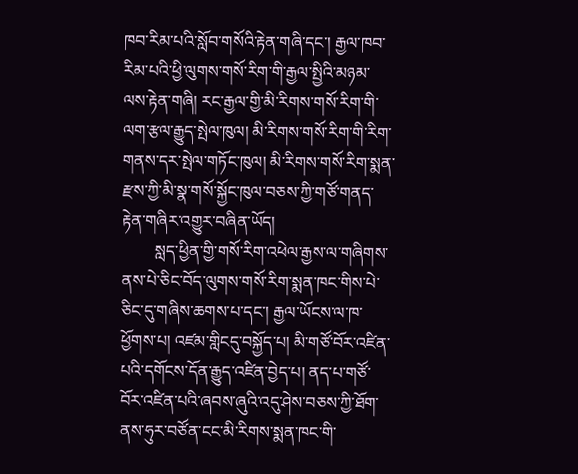ཁབ་རིམ་པའི་སློབ་གསོའི་རྟེན་གཞི་དང་། རྒྱལ་ཁབ་རིམ་པའི་ཕྱི་ལུགས་གསོ་རིག་གི་རྒྱལ་སྤྱིའི་མཉམ་ལས་རྟེན་གཞི། རང་རྒྱལ་གྱི་མི་རིགས་གསོ་རིག་གི་ལག་རྩལ་རྒྱུད་སྤེལ་ཁུལ། མི་རིགས་གསོ་རིག་གི་རིག་གནས་དར་སྤེལ་གཏོང་ཁུལ། མི་རིགས་གསོ་རིག་སྨན་རྫས་ཀྱི་མི་སྣ་གསོ་སྐྱོང་ཁུལ་བཅས་ཀྱི་གཙོ་གནད་རྟེན་གཞིར་འགྱུར་བཞིན་ཡོད།
        སླད་ཕྱིན་གྱི་གསོ་རིག་འཕེལ་རྒྱས་ལ་གཞིགས་ནས་པེ་ཅིང་བོད་ལུགས་གསོ་རིག་སྨན་ཁང་གིས་པེ་ཅིང་དུ་གཞིས་ཆགས་པ་དང་། རྒྱལ་ཡོངས་ལ་ཁ་ཕྱོགས་པ། འཛམ་གླིངདུ་བསྐྱོད་པ། མི་གཙོ་བོར་འཛིན་པའི་དགོངས་དོན་རྒྱུད་འཛིན་བྱེད་པ། ནད་པ་གཙོ་བོར་འཛིན་པའི་ཞབས་ཞུའི་འདུ་ཤེས་བཅས་ཀྱི་ཐོག་ནས་ཧུར་བཙོན་ངང་མི་རིགས་སྨན་ཁང་གི་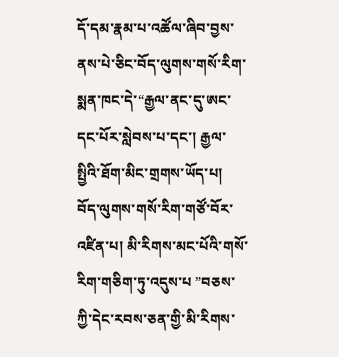དོ་དམ་རྣམ་པ་འཚོལ་ཞིབ་བྱས་ནས་པེ་ཅིང་བོད་ལུགས་གསོ་རིག་སྨན་ཁང་དེ་“རྒྱལ་ནང་དུ་ཨང་དང་པོར་སླེབས་པ་དང་། རྒྱལ་སྤྱིའི་ཐོག་མིང་གྲགས་ཡོད་པ། བོད་ལུགས་གསོ་རིག་གཙོ་བོར་འཛིན་པ། མི་རིགས་མང་པོའི་གསོ་རིག་གཅིག་ཏུ་འདུས་པ ”བཅས་ཀྱི་དེང་རབས་ཅན་གྱི་མི་རིགས་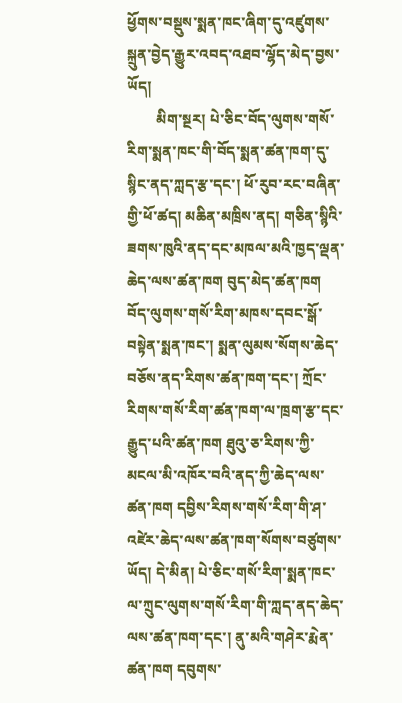ཕྱོགས་བསྡུས་སྨན་ཁང་ཞིག་དུ་འཛུགས་སྐྲུན་བྱེད་རྒྱུར་འབད་འཐབ་ལྷོད་མེད་བྱས་ཡོད།
        མིག་སྔར། པེ་ཅིང་བོད་ལུགས་གསོ་རིག་སྨན་ཁང་གི་བོད་སྨན་ཚན་ཁག་དུ་ སྙིང་ནད་ཀླད་རྩ་དང་། ཕོ་རུབ་རང་བཞིན་གྱི་ཕོ་ཚད། མཆིན་མཁྲིས་ནད། གཅིན་སྙིའི་ཟགས་ཁུའི་ནད་དང་མཁལ་མའི་ཁྱད་ལྡན་ཆེད་ལས་ཚན་ཁག བུད་མེད་ཚན་ཁག བོད་ལུགས་གསོ་རིག་མཁས་དབང་སྒོ་བསྟེན་སྨན་ཁང་། སྨན་ལུམས་སོགས་ཆེད་བཅོས་ནད་རིགས་ཚན་ཁག་དང་། ཀྲོང་རིགས་གསོ་རིག་ཚན་ཁག་ལ་ཁྲག་རྩ་དང་རྒྱུད་པའི་ཚན་ཁག ཐུའུ་ཅ་རིགས་ཀྱི་མངལ་མི་འཁོར་བའི་ནད་ཀྱི་ཆེད་ལས་ཚན་ཁག དབྱིས་རིགས་གསོ་རིག་གི་ཤ་འཛེར་ཆེད་ལས་ཚན་ཁག་སོགས་བཙུགས་ཡོད། དེ་མིན། པེ་ཅིང་གསོ་རིག་སྨན་ཁང་ལ་ཀྲུང་ལུགས་གསོ་རིག་གི་ཀླད་ནད་ཆེད་ལས་ཚན་ཁག་དང་། ནུ་མའི་གཤེར་རྨེན་ཚན་ཁག དབུགས་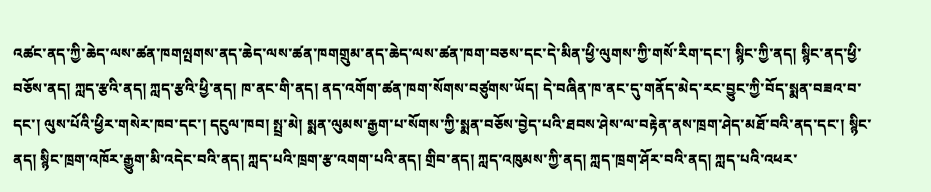འཚང་ནད་ཀྱི་ཆེད་ལས་ཚན་ཁགལྤགས་ནད་ཆེད་ལས་ཚན་ཁགགྲུམ་ནད་ཆེད་ལས་ཚན་ཁག་བཅས་དང་དེ་མིན་ཕྱི་ལུགས་ཀྱི་གསོ་རིག་དང་། སྙིང་ཀྱི་ནད། སྙིང་ནད་ཕྱི་བཅོས་ནད། ཀླད་རྩའི་ནད། ཀླད་རྩའི་ཕྱི་ནད། ཁ་ནང་གི་ནད། ནད་འགོག་ཚན་ཁག་སོགས་བཙུགས་ཡོད། དེ་བཞིན་ཁ་ནང་དུ་གནོད་མེད་རང་བྱུང་ཀྱི་བོད་སྨན་བཟའ་བ་དང་། ལུས་པོའི་ཕྱིར་གསེར་ཁབ་དང་། དངུལ་ཁབ། སྤྲ་མེ། སྨན་ལུམས་རྒྱག་པ་སོགས་ཀྱི་སྨན་བཅོས་བྱེད་པའི་ཐབས་ཤེས་ལ་བརྟེན་ནས་ཁྲག་ཤེད་མཐོ་བའི་ནད་དང་། སྙིང་ནད། སྙིང་ཁྲག་འཁོར་རྒྱུག་མི་འདེང་བའི་ནད། ཀླད་པའི་ཁྲག་རྩ་འགག་པའི་ནད། གྲིབ་ནད། ཀླད་འཁུམས་ཀྱི་ནད། ཀླད་ཁྲག་ཤོར་བའི་ནད། ཀླད་པའི་འཕར་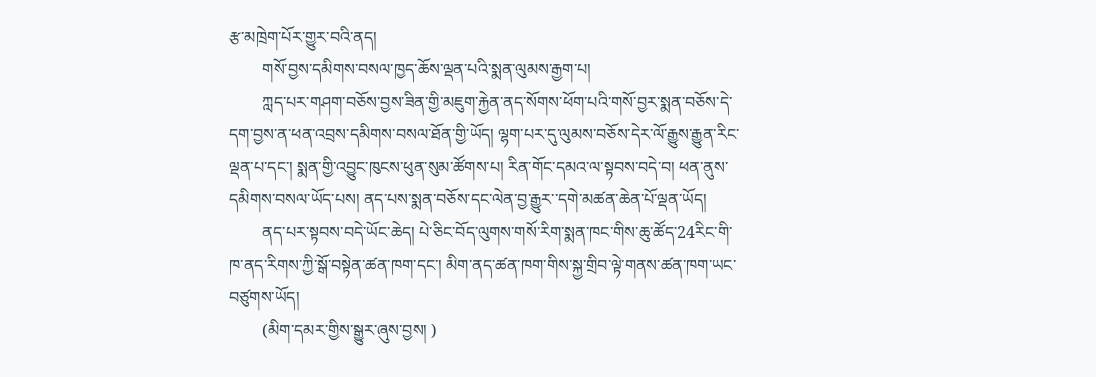རྩ་མཁྲེག་པོར་གྱུར་བའི་ནད།
        གསོ་བྱས་དམིགས་བསལ་ཁྱད་ཆོས་ལྡན་པའི་སྨན་ལུམས་རྒྱག་པ།
        ཀླད་པར་གཤག་བཅོས་བྱས་ཟིན་གྱི་མཇུག་རྐྱེན་ནད་སོགས་ཕོག་པའི་གསོ་བྱར་སྨན་བཅོས་དེ་དག་བྱས་ན་ཕན་འབྲས་དམིགས་བསལ་ཐོན་གྱི་ཡོད། ལྷག་པར་དུ་ལུམས་བཅོས་དེར་ལོ་རྒྱུས་རྒྱུན་རིང་ལྡན་པ་དང་། སྨན་གྱི་འབྱུང་ཁུངས་ཕུན་སུམ་ཚོགས་པ། རིན་གོང་དམའ་ལ་སྟབས་བདེ་བ། ཕན་ནུས་དམིགས་བསལ་ཡོད་པས། ནད་པས་སྨན་བཅོས་དང་ལེན་བྱ་རྒྱུར་་དགེ་མཚན་ཆེན་པོ་ལྡན་ཡོད།
        ནད་པར་སྟབས་བདེ་ཡོང་ཆེད། པེ་ཅིང་བོད་ལུགས་གསོ་རིག་སྨན་ཁང་གིས་ཆུ་ཚོད་24རིང་གི་ཁ་ནད་རིགས་ཀྱི་སྒོ་བསྟེན་ཚན་ཁག་དང་། མིག་ནད་ཚན་ཁག་གིས་སྐྱ་གྲིབ་ལྟེ་གནས་ཚན་ཁག་ཡང་བཙུགས་ཡོད།
        (མིག་དམར་གྱིས་སྒྱུར་ཞུས་བྱས། )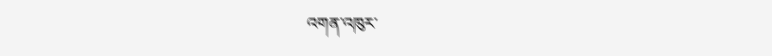འགན་འཁུར་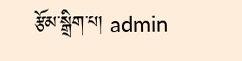རྩོམ་སྒྲིག་པ། admin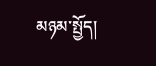མཉམ་སྤྱོད།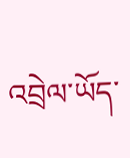འབྲེལ་ཡོད་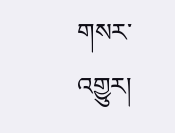གསར་འགྱུར།